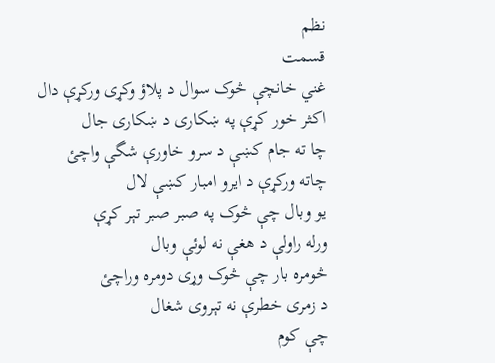نظم
قسمت
غني خانچې څوک سوال د پلاؤ وکړی ورکړې دال
اکثر خور کړې په ښکاری د ښکاری جال
چا ته جام کښې د سرو خاورې شگې واچئ
چاته ورکړې د ايرو امبار کښې لال
يو وبال چې څوک په صبر صبر تېر کړې
ورله راولې د هغې نه لوئې وبال
څومره بار چې څوک وړی دومره وراچئ
د زمری خطرې نه تېروی شغال
چې کوم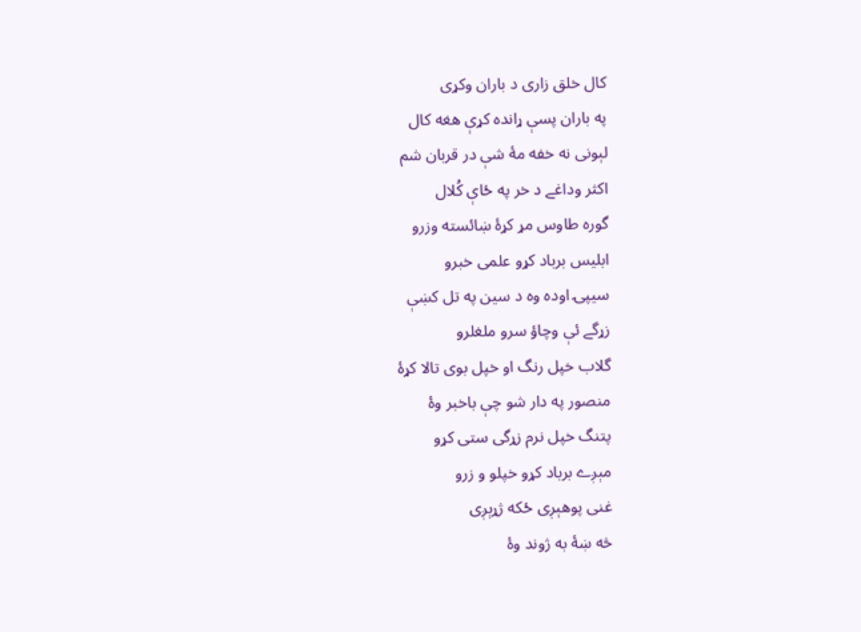کال خلق زاری د باران وکړی
په باران پسې ړانده کړې هغه کال
لېونی نه خفه مۀ شې در قربان شم
اکثر وداغے د خر په ځاې کُلال
گوره طاوس مړ کړۀ ښائسته وزرو
ابليس برباد کړو علمی خبرو
سيپۍ اوده وه د سين په تل کښې
زړگے ئې وچاؤ سرو ملغلرو
گلاب خپل رنگ او خپل بوی تالا کړۀ
منصور په دار شو چې باخبر وۀ
پتنگ خپل نرم زړگی ستی کړو
مېږے برباد کړو خپلو و زرو
غنی پوهېږی ځکه ژړېږی
څه ښۀ به ژوند وۀ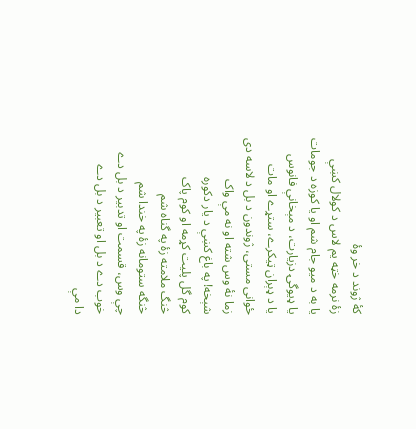کۀ ژوند د خر وۀ
زۀ نرمه خټه يم لاس د کولال کښې
يا به د ميو جام شم او يا کوزه د جومات
يا ډيوگۍ دزيارت، د مېخانې فانوس
يا د ډېران ټيکرے، ستړے او مات
ځوانی مستی، ژوندون د بل د لاسه دی
زما نۀ وس شته او نه مې واک
شېخه! په باغ کښې د يار دکوره
کوم گل پليت کړمه او کوم پاک
څنگ ملامته زۀ په گناه شم
څنگه ستومانه زۀ په خندا شم
چې وس، قسمت او تدبير د بل دے
خوب دے د بل او تعبير د بل دے
دا مې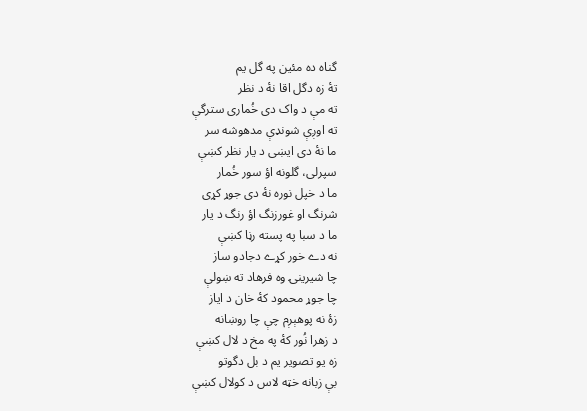گناه ده مئين په گل يم
تۀ زه دگل اقا نۀ د نظر
ته مې د واک دی خُماری سترگې
ته اوږې شونډې مدهوشه سر
ما نۀ دی ايښی د يار نظر کښې
سپرلی، گلونه اؤ سور خُمار
ما د خپل نوره نۀ دی جوړ کړی
شرنگ او غورزنگ اؤ رنگ د يار
ما د سبا په پسته رڼا کښې
نه دے خور کړے دجادو ساز
چا شيرينۍ وه فرهاد ته ښولې
چا جوړ محمود کۀ خان د اياز
زۀ نه پوهېږم چې چا روښانه
د زهرا نُور کۀ په مخ د لال کښې
زه يو تصوير يم د بل دگوتو
بې زبانه خټه لاس د کولال کښې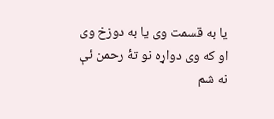يا به قسمت وی يا به دوزخ وی
او که وی دواړه نو تۀ رحمن ئې
نه شم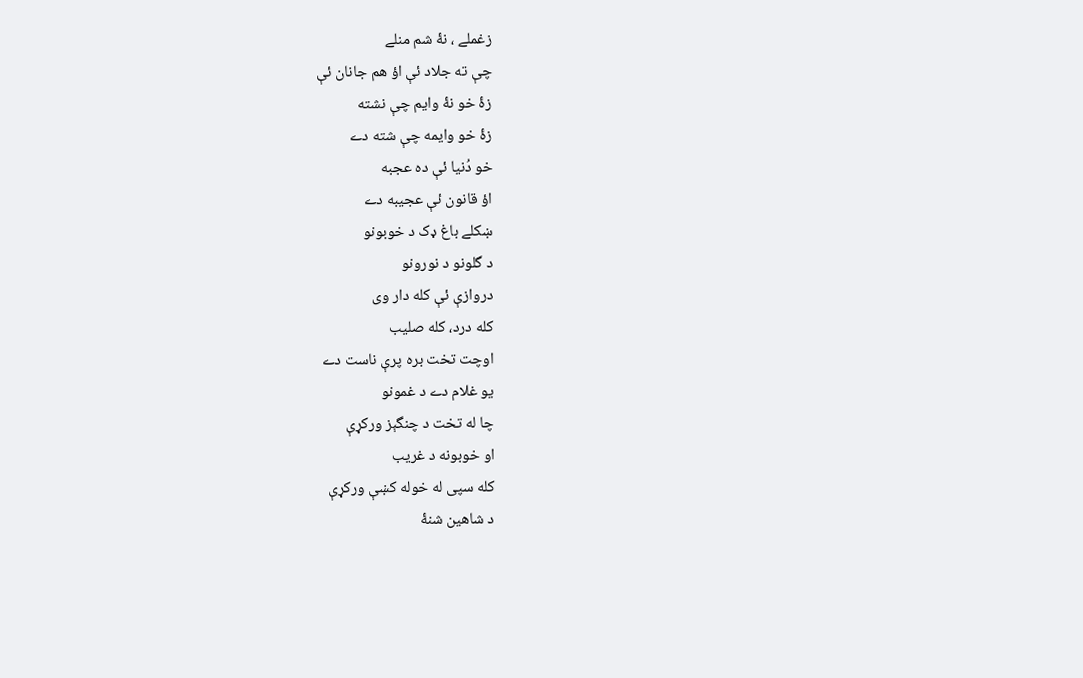زغملے ، نۀ شم منلے
چې ته جلاد ئې اؤ هم جانان ئې
زۀ خو نۀ وايم چې نشته
زۀ خو وايمه چې شته دے
خو دُنيا ئې ده عجبه
اؤ قانون ئې عجيبه دے
ښکلے باغ ډک د خوبونو
د گلونو د نورونو
دروازې ئې کله دار وی
کله درد، کله صليب
اوچت تخت بره پرې ناست دے
يو غلام دے د غمونو
چا له تخت د چنگېز ورکړې
او خوبونه د غريب
کله سپی له خوله کښې ورکړې
د شاهين شنۀ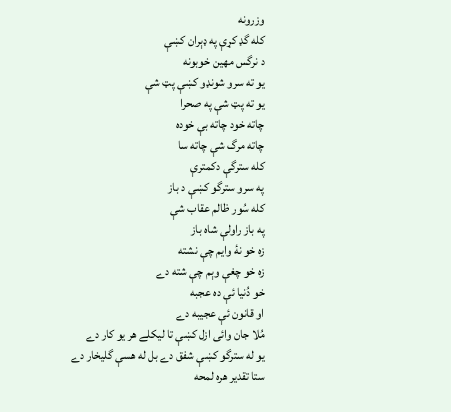وزرونه
کله گډ کړې په ډېران کښې
د نرگس مهين خوبونه
يو ته سرو شونډو کښې پټ شې
يو ته پټ شې په صحرا
چاته خود چاته بې خوده
چاته مرگ شې چاته سا
کله سترگې دکمترې
په سرو سترگو کښې د باز
کله سُور ظالم عقاب شې
په باز راولې شاه باز
زه خو نۀ وايم چې نشته
زه خو چغې وېم چې شته دے
خو دُنيا ئې ده عجبه
او قانون ئې عجيبه دے
مُلا جان وائی ازل کښې تا ليکلے هر يو کار دے
يو له سترگو کښې شفق دے بل له هسې گليخار دے
ستا تقدير هره لمحه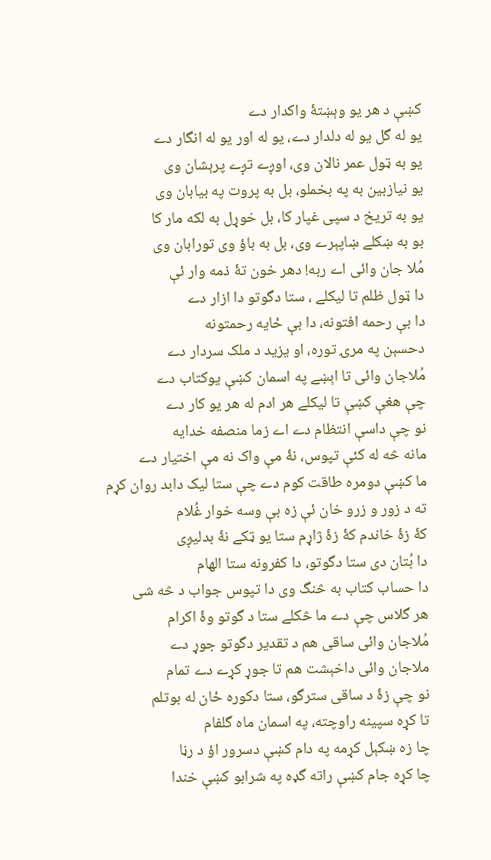کښې د هر يو وېښتۀ واکدار دے
يو له گل يو له دلدار دے، يو له اور يو له انگار دے
يو به ټول عمر نالان وی، اوږے تږے پرېشان وی
يو نيازبين به په بخملو، بل به پروت په بيابان وی
يو به تريخ د سپی غپار کا، بل خوړل به لکه مار کا
بو به ښکلے ښاپېرے وی، بل به باؤ وی تورابان وی
مُلا جان وائی اے ربه! دهر خون تۀ ذمه وار ئې
دا ټول ظلم تا ليکلے ، ستا دگوتو دا ازار دے
دا بې رحمه افتونه، دا بې ځايه رحمتونه
دحسېن په مرۍ توره، او يزيد د ملک سردار دے
مُلاجان وائی تا اېښے په اسمان کښې يوکتاب دے
چې هغې کښې تا ليکلے هر ادم له هر يو کار دے
نو چې داسې انتظام دے اے زما منصفه خدايه
مانه څه له کئې تپوس، نۀ مې واک نه مې اختيار دے
ما کښې دومره طاقت کوم دے چې ستا ليک دابد روان کړم
ته د زور و زرو خان ئې زه بې وسه خوار غُلام
کۀ زۀ خاندم کۀ زۀ ژاړم ستا يو ټکے نۀ بدليږی
دا بُتان دی ستا دگوتو، دا کفرونه ستا الهام
دا حساب کتاب به څنگ وی دا تپوس جواب د څه شی
هر گلاس چې دے ما څکلے ستا د گوتو وۀ اکرام
مُلاجان وائی ساقی هم د تقدير دگوتو جوړ دے
ملاجان وائی داخېشت هم تا جوړ کړے دے تمام
نو چې زۀ د ساقی سترگو، ستا دکوره ځان له بوتلم
تا کړه سپينه راوچته، په اسمان ماه گلفام
چا زه ښکېل کړمه په دام کښې دسرور اؤ د رڼا
چا کړه جام کښې راته گډه په شرابو کښې خندا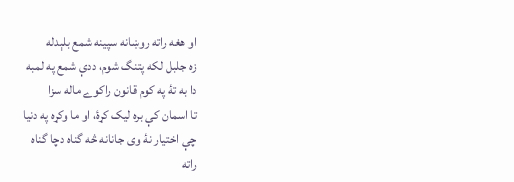او هغه راته روښانه سپينه شمع بلېدله
زه جلبل لکه پتنگ شوم، ددې شمع په لمبه
دا به تۀ په کوم قانون راکوے ماله سزا
تا اسمان کې بره ليک کړۀ، او ما وکړه په دنيا
چې اختيار نۀ وی جانانه څه گناه دچا گناه
راته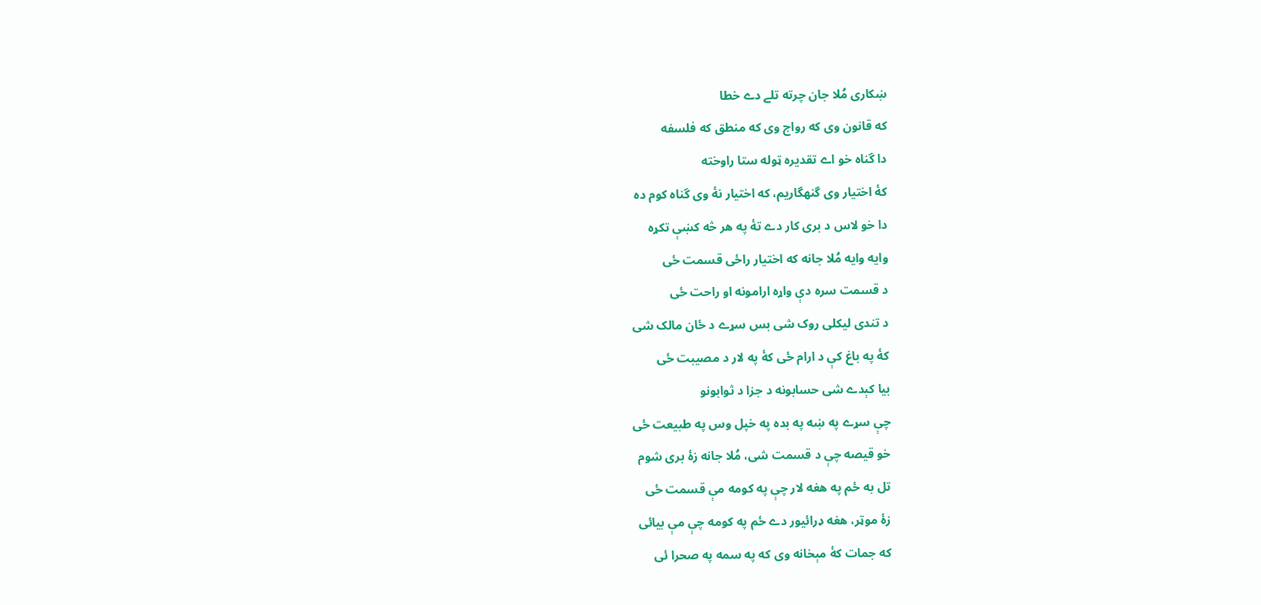ښکاری مُلا جان چرته تلے دے خطا
که قانون وی که رواج وی که منطق که فلسفه
دا گناه خو اے تقديره ټوله ستا راوخته
کۀ اختيار وی گنهگاريم، که اختيار نۀ وی گناه کوم ده
دا خو لاس د بری کار دے تۀ په هر څه کښې تکړه
وايه وايه مُلا جانه که اختيار راځی قسمت ځی
د قسمت سره دې واړه ارامونه او راحت ځی
د تندی ليکلی روک شی بس سړے د ځان مالک شی
کۀ په باغ کې د ارام ځی کۀ په لار د مصيبت ځی
بيا کېدے شی حسابونه د جزا د ثوابونو
چې سړے په ښه په بده په خپل وس په طبيعت ځی
خو قيصه چې د قسمت شی، مُلا جانه زۀ بری شوم
تل به ځم په هغه لار چې په کومه مې قسمت ځی
زۀ موټر، هغه ډرائيور دے ځم په کومه چې مې بيائی
که جمات کۀ مېخانه وی که په سمه په صحرا ئی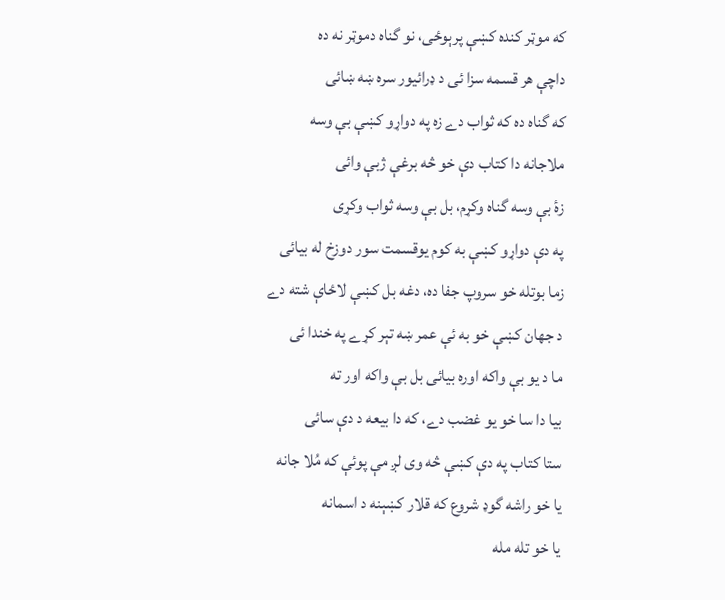که موټر کنده کښې پرېوځی، نو گناه دموټر نه ده
داچې هر قسمه سزا ئی د ډرائيور سره ښه ښائی
که گناه ده که ثواب دے زه په دواړو کښې بې وسه
ملاجانه دا کتاب دې خو څه برغې ژبې وائی
زۀ بې وسه گناه وکړم، بل بې وسه ثواب وکړی
په دې دواړو کښې به کوم يوقسمت سور دوزخ له بيائی
زما بوتله خو سروپ جفا ده، دغه بل کښې لاځاې شته دے
د جهان کښې خو به ئې عمر ښه تېر کړے په خندا ئی
ما د يو بې واکه اوره بيائی بل بې واکه اور ته
بيا دا سا خو يو غضب دے، که دا بيعه د دې سائی
ستا کتاب په دې کښې څه وی لږ مې پوئې که مُلا جانه
يا خو راشه گوډ شروع که قلار کښېنه د اسمانه
يا خو تله مله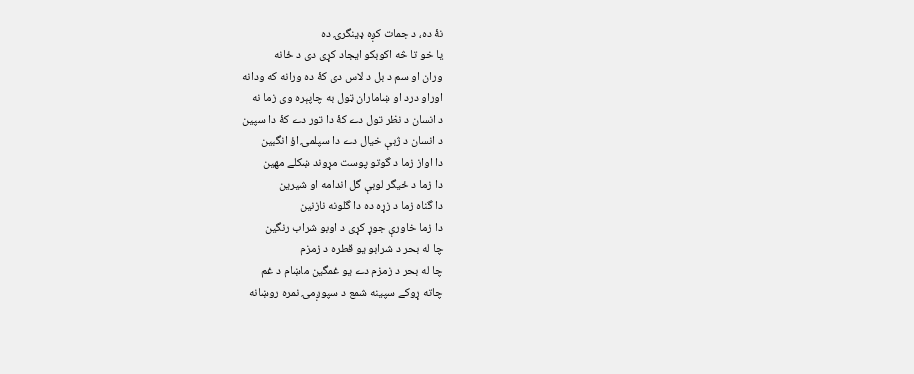نۀ ده، د جمات کږه ډينگرۍ ده
يا خو تا څه اکوبکو ايجاد کړی دی د ځانه
وران او سم د بل د لاس دی کۀ ده ورانه که ودانه
اوراو درد او ښاماران ټول به چاپېره وی زما نه
د انسان د نظر تول دے کۀ دا تور دے کۀ دا سپين
د انسان د ژبې خيال دے دا سپلمۍ اؤ انگبين
دا اواز زما د گوتو پوست مړوند ښکلے مهين
دا زما د ځيگر لوبې گل اندامه او شيرين
دا گناه زما د زړه ده دا گلونه نازنين
دا زما خاورې جوړ کړی د اوبو شراب رنگين
چا له بحر د شرابو يو قطره د زمزم
چا له بحر د زمزم دے يو غمگين ماښام د غم
چاته ړوکے سپينه شمع د سپوږمۍ نمره روښانه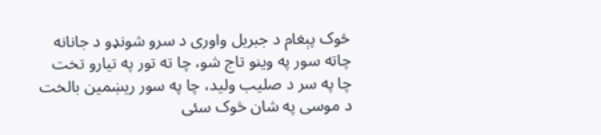څوک پېغام د جبريل واوری د سرو شونډو د جانانه
چاته سور په وينو تاج شو، چا ته تور په تيارو تخت
چا په سر د صليب وليد، چا په سور ريښمين بالخت
د موسی په شان څوک سئی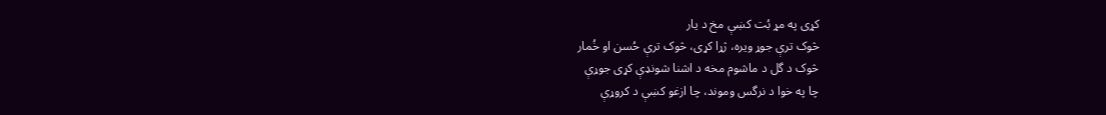کړی په مړ بُت کښې مخ د يار
څوک ترې جوړ ويره، ژړا کړی، څوک ترې حُسن او خُمار
څوک د گل د ماشوم مخه د اشنا شونډې کړی جوړې
چا په خوا د نرگس وموند، چا ازغو کښې د کروړې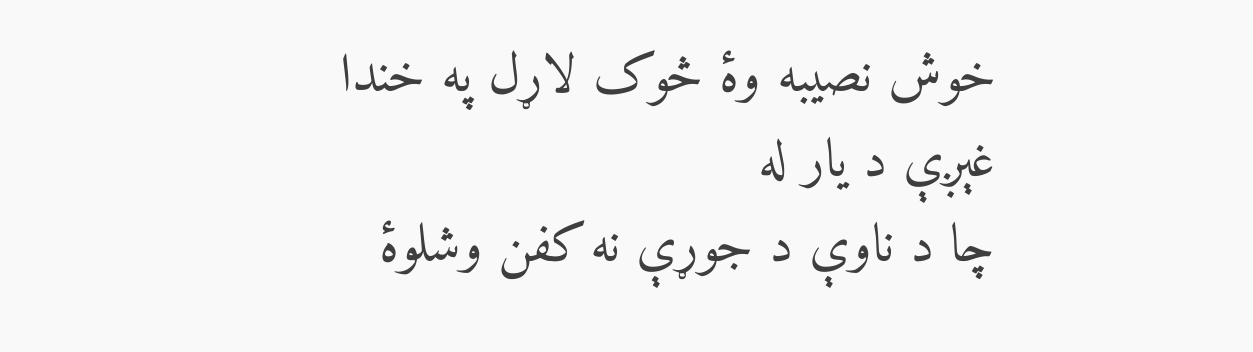خوش نصيبه وۀ څوک لاړل په خندا غېږې د يار له
چا د ناوې د جوړې نه کفن وشلوۀ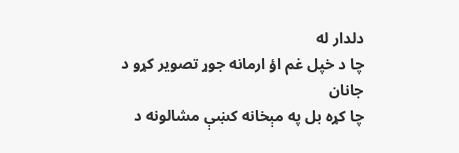دلدار له
چا د خپل غم اؤ ارمانه جوړ تصوير کړو د جانان
چا کړه بل په مېخانه کښې مشالونه د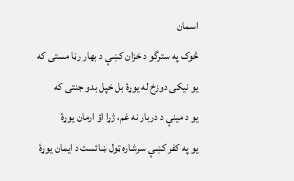اسمان
څوک په سترگو د خزان کښې د بهار رڼا مستی که
يو نيکی دوزخ له يوړۀ بل خپل بدو جنتی که
يو د مينې د دربار نه غم، ژړا اؤ ارمان يوړۀ
يو په کفر کښې سرشاره ټول ښائست د ايمان يوړۀ